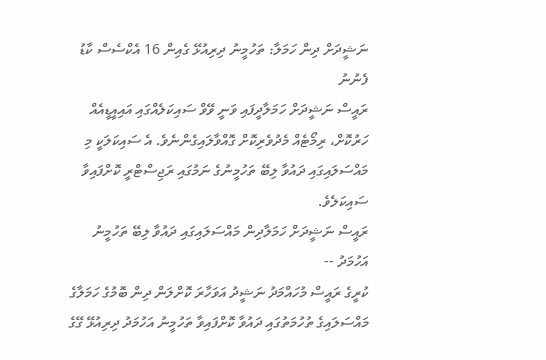ނަޝީދަށް ދިން ހަމަލާ: ތަހުމީނު ދިރިއުޅޭ ގެއިން 16 އެކްސެސް ކާޑު ފެނުނު
ރައީސް ނަޝީދަށް ހަމަލާދީފައި ވަނީ ވޭވް ސައިކަލެއްގައި އައިއީޑީއެއް ހަރުކޮށް، ރިމޯޓެއް މެދުވެރިކޮށް ގޮއްވާލައިގެންނެވެ. އެ ސައިކަލަކީ މި މައްސަލައިގައި ދައުވާ ލިބޭ ތަހުމީނުގެ ނަމުގައި ރަޖިސްޓްރީ ކޮށްފައިވާ ސައިކަލެވެ.
ރައީސް ނަޝީދަށް ހަމަލާދިން މައްސަލައިގައި ދައުވާ ލިބޭ ތަހުމީނު އަހުމަދު --
ކުރީގެ ރައީސް މުހައްމަދު ނަޝީދު އަވަހާރަ ކޮށްލަން ދިން ބޮމުގެ ހަމަލާގެ މައްސަލައިގެ ތުހުމަތުގައި ދައުވާ ކޮށްފައިވާ ތަހުމީނު އަހުމަދު ދިރިއުޅޭ ގޭގެ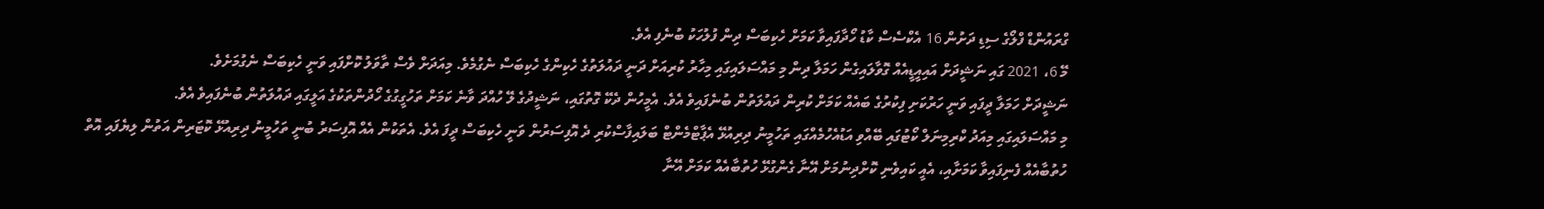ގްރައުންޑް ފްލޯގެ ސިޑި ދަށުން 16 އެކްސެސް ކާޑު ހޯދާފައިވާ ކަމަށް ހެކިބަސް ދިން ފުލުހަކު ބުނެފި އެވެ.
މޭ 6، 2021 ގައި ނަޝީދަށް އައިއީޑީއެއް ގޮވާލައިގެން ހަމަލާ ދިން މި މައްސަލައިގައި މިހާރު ކުރިއަށް ދަނީ ދައުލަތުގެ ހެކިންގެ ހެކިބަސް ނެގުމެވެ. މިއަދަށް ވެސް ތާވަލު ކޮށްފައި ވަނީ ހެކިބަސް ނެގުމަށެވެ.
ނަޝީދަށް ހަމަލާ ދީފައި ވަނީ ހަރުކަށި ފިކުރުގެ ބައެއް ކަމަށް ކުރިން ދައުލަތުން ބުނެފައިވެ އެވެ. އެމީހުން ދެކޭ ގޮތުގައި، ނަޝީދުގެ ލޭ ހުއްދަ ވާނެ ކަމަށް ތަހުގީގުގެ ހޯދުންތަކުގެ އަލީގައި ދައުލަތުން ބުނެފައިވެ އެވެ.
މި މައްސަލައިގައި މިއަދު ކްރިމިނަލް ކޯޓުގައި ބޭއްވި އަޑުއެހުމެއްގައި ތަހުމީނު ދިރިއުޅޭ އެޕާޓްމެންޓް ބަލައިފާސްކުރި ދެ އޮފިސަރުން ވަނީ ހެކިބަސް ދީފަ އެވެ. އެތަކުން އެއް އޮފިސަރު ބުނީ ތަހުމީނު ދިރިއުޅޭ ކޮޓަރިން އަތުން ލިޔެފައި އޮތް ހުތުބާއެއް ފެނިފައިވާ ކަމަށާއި، އެއީ ކައިވެނި ކޮށްދިނުމަށް އޭނާ ގެންގުޅޭ ހުތުބާއެއް ކަމަށް އޭނާ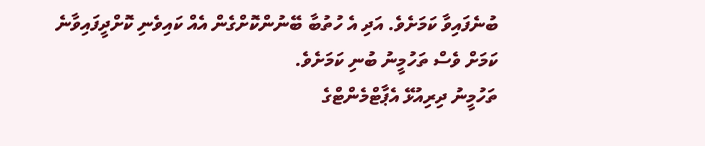ބުނެފައިވާ ކަމަށެވެ. އަދި އެ ހުތުބާ ބޭނުންކޮށްގެން އެއް ކައިވެނި ކޮށްދީފައިވާނެ ކަމަށް ވެސް ތަހުމީނު ބުނި ކަމަށެވެ.
ތަހުމީނު ދިރިއުޅޭ އެޕާޓްމެންޓްގެ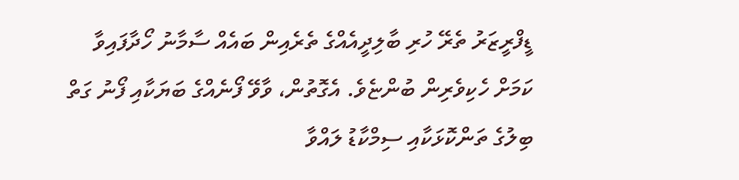ޑީފްރީޒަރު ތެރޭ ހުރި ބާލިދީއެއްގެ ތެރެއިން ބައެއް ސާމާނު ހޯދާފައިވާ ކަމަށް ހެކިވެރިން ބުންޏެވެ. އެގޮތުން، ވާވޭ ފޯނެއްގެ ބަޔަކާއި ފޯނު ގަތް ބިލުގެ ތަންކޮޅަކާއި ސިމްކާޑު ލައްވާ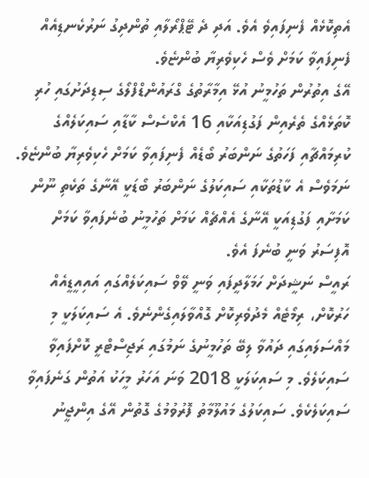އެތިކޮޅެއް ފެނިފައިވެ އެވެ. އަދި ދެ ޓޭޕްރޯލާއި ތުންދިގު ނަރުކެނޑިއެއް ފެނިފައިވާ ކަމަށް ވެސް ހެކިވެރިޔާ ބުންޏެވެ.
އޭގެ އިތުރުން ތަހުމީނު އުޅޭ އިމާރާތުގެ ގްރައުންޑްފްލޯގެ ސިޑިދަށުގައި ހުރި ކޮތަޅެއްގެ ތެރެއިން ފަގުޑިއަކާއި 16 އެކްސެސް ކާޑާއި ސައިކަލެއްގެ ކުރިމައްޗާއި ފަހަތުގެ ނަންބަރު ބޯޑެއް ފެނިފައިވާ ކަމަށް ހެކިވެރިޔާ ބުންޏެވެ. ނަމަވެސް އެ ކާޑުތަކާއި ސައިކަލުގެ ނަންބަރު ބޯޑަކީ އޭނާގެ ތަކެތި ނޫން ކަމަށާއި ފަގުޑިއަކީ އޭނާގެ އެއްޗެއް ކަމަށް ތަހުމީނު ބުނެފައިވާ ކަމަށް އޮފިސަރު ވަނީ ބުނެފަ އެވެ.
ރައީސް ނަޝީދަށް ހަމަލާދީފައި ވަނީ ވޭވް ސައިކަލެއްގައި އައިއީޑީއެއް ހަރުކޮށް، ރިމޯޓެއް މެދުވެރިކޮށް ގޮއްވާލައިގެންނެވެ. އެ ސައިކަލަކީ މި މައްސަލައިގައި ދައުވާ ލިބޭ ތަހުމީނުގެ ނަމުގައި ރަޖިސްޓްރީ ކޮށްފައިވާ ސައިކަލެވެ. މި ސައިކަލަކީ 2018 ވަނަ އަހަރު މީހަކު އަތުން ގަނެފައިވާ ސައިކަލެކެވެ. ސައިކަލުގެ މައުލޫމާތު ފޮރުވުމުގެ ގޮތުން އޭގެ އިންޖީނު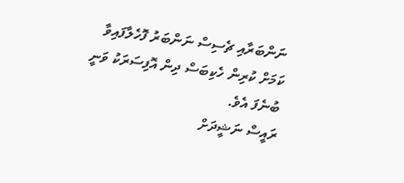ނަންބަރާއި ޗެސިސް ނަންބަރު ފޮހެލާފައިވާ ކަމަށް ކުރިން ހެކިބަސް ދިން އޮފިސަރަކު ވަނީ ބުނެފަ އެވެ.
ރައީސް ނަޝީދަށް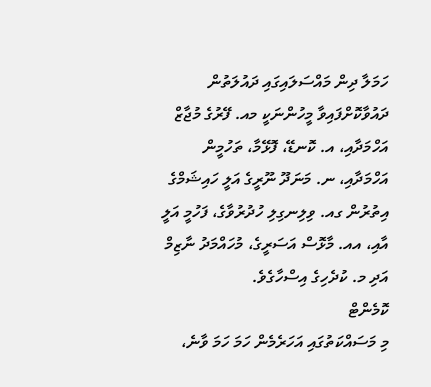ހަމަލާ ދިން މައްސަލައިގައި ދައުލަތުން ދައުވާކޮށްފައިވާ މީހުންނަކީ މއ. ފޭރުގެ މުޖާޒް އަހްމަދާއި، އ. ކޮނޑޭ، ފޮޅޭމާ، ތަހުމީން އަހްމަދާއި، ނ. މަނަދޫ ނޫރީގެ އަލީ ހައިޝަމްގެ އިތުރުން ގއ. ވިލިނގިލި ހުދުރުވާގެ، ފަހުމީ އަލީ އާއި، އއ. މާޅޮސް އަސަރީގެ، މުހައްމަދު ނާޒިމް އަދި މ. ކުދެހިގެ އިސްހާގެވެ.
ކޮމެންޓް
މި މަސައްކަތުގައި އަހަރެމެން ހަމަ ހަމަ ވާނެ،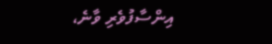އިންސާފުވެރި ވާނެ،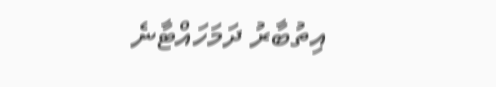އިތުބާރު ދަމަހައްޓާނެ